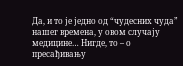Да, и то је једно од “чудесних чуда” нашег времена, у овом случају медицине… Нигде, то – о пресађивању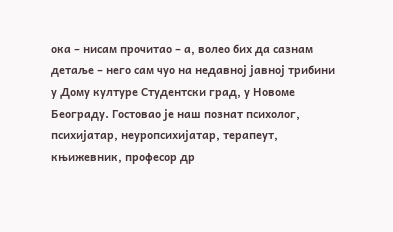ока – нисам прочитао – а, волео бих да сазнам детаље – него сам чуо на недавној јавној трибини у Дому културе Студентски град, у Новоме Београду. Гостовао је наш познат психолог, психијатар, неуропсихијатар, терапеут, књижевник, професор др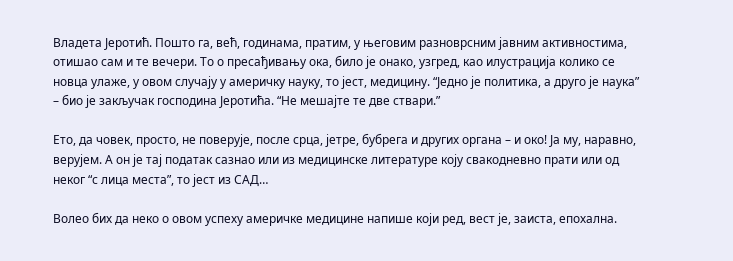Владета Јеротић. Пошто га, већ, годинама, пратим, у његовим разноврсним јавним активностима, отишао сам и те вечери. То о пресађивању ока, било је онако, узгред, као илустрација колико се новца улаже, у овом случају у америчку науку, то јест, медицину. “Једно је политика, а друго је наука” – био је закључак господина Јеротића. “Не мешајте те две ствари.”

Ето, да човек, просто, не поверује, после срца, јетре, бубрега и других органа – и око! Ја му, наравно, верујем. А он је тај податак сазнао или из медицинске литературе коју свакодневно прати или од неког “с лица места”, то јест из САД…

Волео бих да неко о овом успеху америчке медицине напише који ред, вест је, заиста, епохална.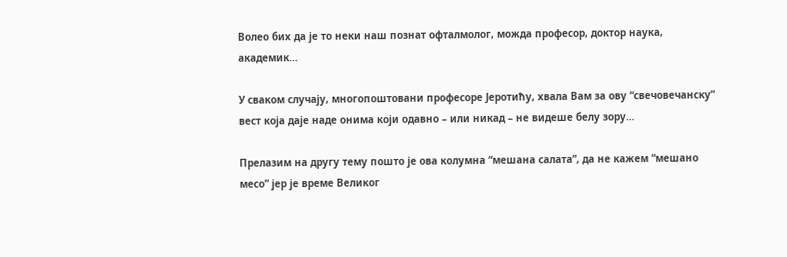Волео бих да је то неки наш познат офталмолог, можда професор, доктор наука, академик…

У сваком случају, многопоштовани професоре Јеротићу, хвала Вам за ову “свечовечанску” вест која даје наде онима који одавно – или никад – не видеше белу зору…

Прелазим на другу тему пошто је ова колумна “мешана салата”, да не кажем “мешано месо” јер је време Великог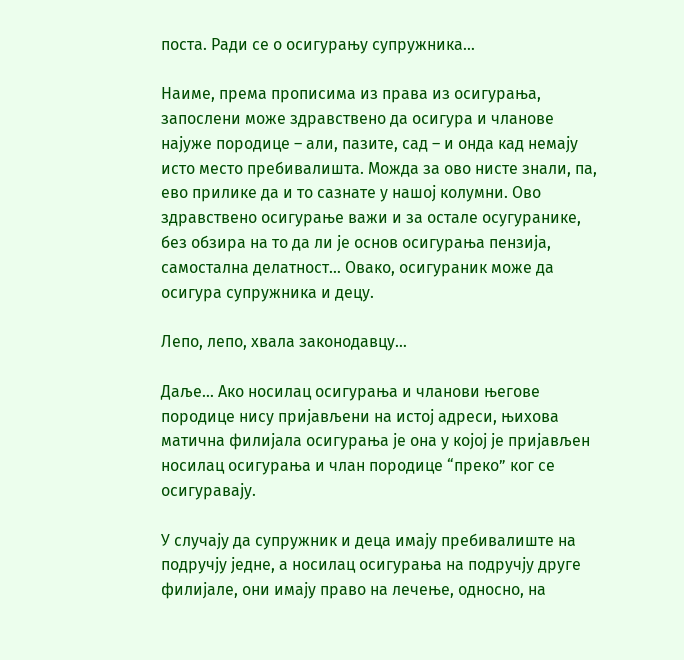поста. Ради се о осигурању супружника…

Наиме, према прописима из права из осигурања, запослени може здравствено да осигура и чланове најуже породице – али, пазите, сад – и онда кад немају исто место пребивалишта. Можда за ово нисте знали, па, ево прилике да и то сазнате у нашој колумни. Ово здравствено осигурање важи и за остале осугуранике, без обзира на то да ли је основ осигурања пензија, самостална делатност… Овако, осигураник може да осигура супружника и децу.

Лепо, лепо, хвала законодавцу…

Даље… Ако носилац осигурања и чланови његове породице нису пријављени на истој адреси, њихова матична филијала осигурања је она у којој је пријављен носилац осигурања и члан породице “преко” ког се осигуравају.

У случају да супружник и деца имају пребивалиште на подручју једне, а носилац осигурања на подручју друге филијале, они имају право на лечење, односно, на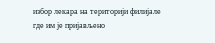избор лекара на територији филијале где им је пријављено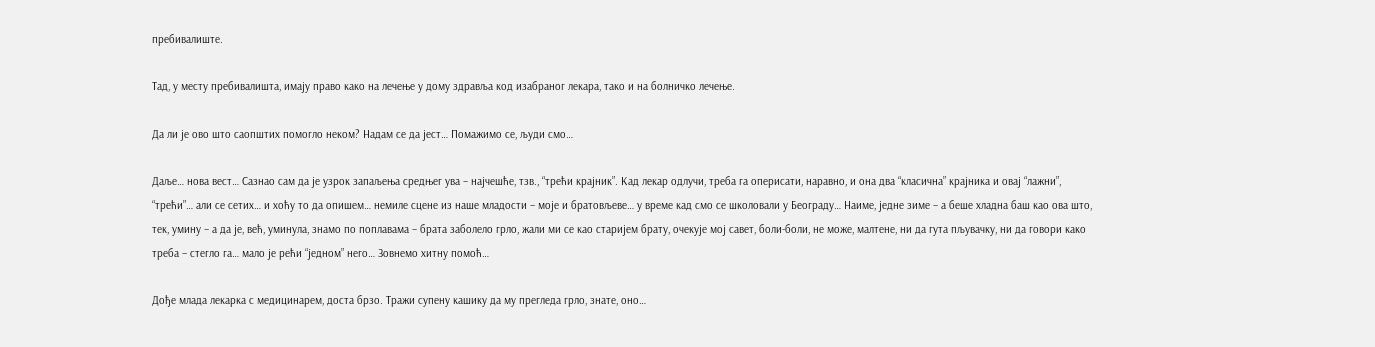пребивалиште.

Тад, у месту пребивалишта, имају право како на лечење у дому здравља код изабраног лекара, тако и на болничко лечење.

Да ли је ово што саопштих помогло неком? Надам се да јест… Помажимо се, људи смо…

Даље… нова вест… Сазнао сам да је узрок запаљења средњег ува – најчешће, тзв., “трећи крајник”. Кад лекар одлучи, треба га оперисати, наравно, и она два “класична” крајника и овај “лажни”, “трећи”… али се сетих… и хоћу то да опишем… немиле сцене из наше младости – моје и братовљеве… у време кад смо се школовали у Београду… Наиме, једне зиме – а беше хладна баш као ова што, тек, умину – а да је, већ, уминула, знамо по поплавама – брата заболело грло, жали ми се као старијем брату, очекује мој савет, боли-боли, не може, малтене, ни да гута пљувачку, ни да говори како треба – стегло га… мало је рећи “једном” него… Зовнемо хитну помоћ…

Дође млада лекарка с медицинарем, доста брзо. Тражи супену кашику да му прегледа грло, знате, оно…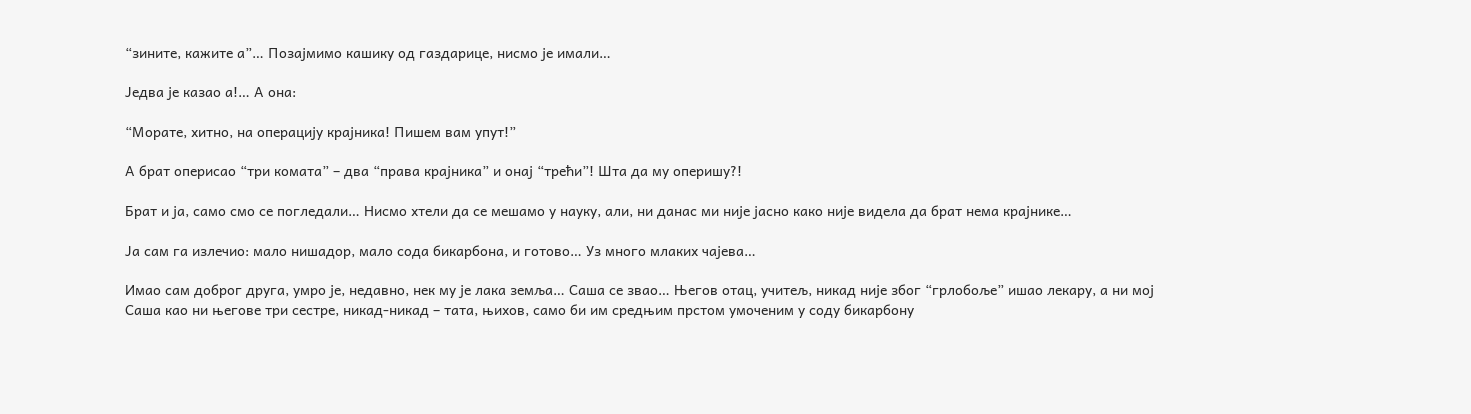“зините, кажите а”… Позајмимо кашику од газдарице, нисмо је имали…

Једва је казао а!… А она:

“Морате, хитно, на операцију крајника! Пишем вам упут!”

А брат оперисао “три комата” – два “права крајника” и онај “трећи”! Шта да му оперишу?!

Брат и ја, само смо се погледали… Нисмо хтели да се мешамо у науку, али, ни данас ми није јасно како није видела да брат нема крајнике…

Ја сам га излечио: мало нишадор, мало сода бикарбона, и готово… Уз много млаких чајева…

Имао сам доброг друга, умро је, недавно, нек му је лака земља… Саша се звао… Његов отац, учитељ, никад није због “грлобоље” ишао лекару, а ни мој Саша као ни његове три сестре, никад-никад – тата, њихов, само би им средњим прстом умоченим у соду бикарбону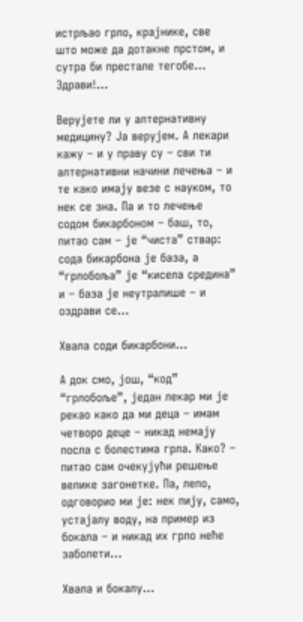истрљао грло, крајнике, све што може да дотакне прстом, и сутра би престале тегобе… Здрави!…

Верујете ли у алтернативну медицину? Ја верујем. А лекари кажу – и у праву су – сви ти алтернативни начини лечења – и те како имају везе с науком, то нек се зна. Па и то лечење содом бикарбоном – баш, то, питао сам – је “чиста” ствар: сода бикарбона је база, а “грлобоља” је “кисела средина” и – база је неутралише – и оздрави се…

Хвала соди бикарбони…

А док смо, још, “код” “грлобоље”, један лекар ми је рекао како да ми деца – имам четворо деце – никад немају посла с болестима грла. Како? – питао сам очекујући решење велике загонетке. Па, лепо, одговорио ми је: нек пију, само, устајалу воду, на пример из бокала – и никад их грло неће заболети…

Хвала и бокалу…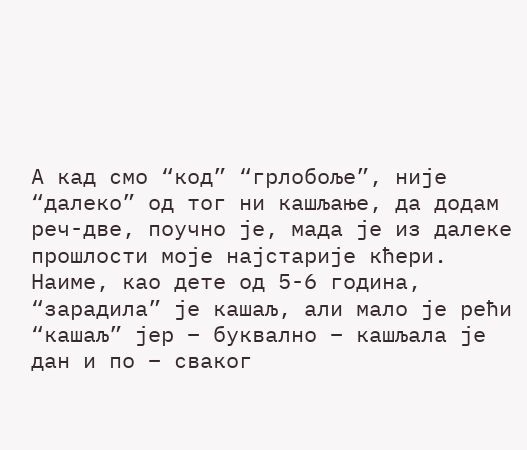А кад смо “код” “грлобоље”, није “далеко” од тог ни кашљање, да додам реч-две, поучно је, мада је из далеке прошлости моје најстарије кћери. Наиме, као дете од 5-6 година, “зарадила” је кашаљ, али мало је рећи “кашаљ” јер – буквално – кашљала је дан и по – сваког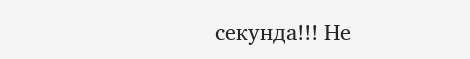секунда!!! Не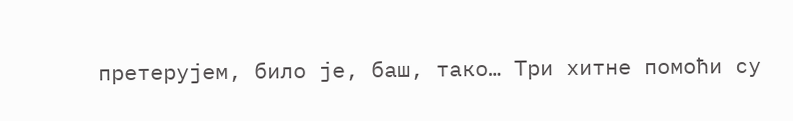претерујем, било је, баш, тако… Три хитне помоћи су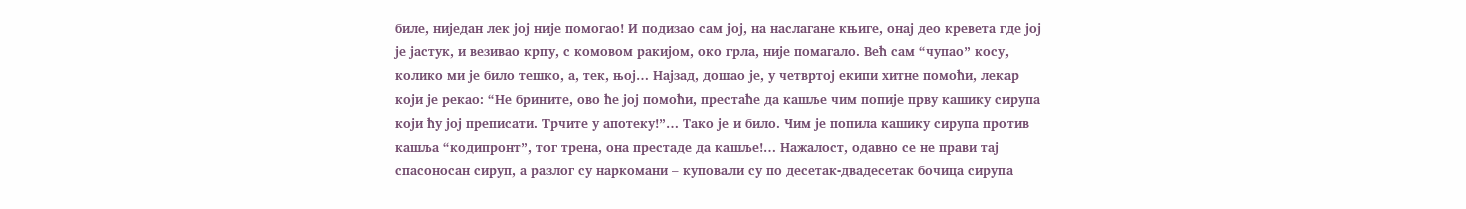биле, ниједан лек јој није помогао! И подизао сам јој, на наслагане књиге, онај део кревета где јој је јастук, и везивао крпу, с комовом ракијом, око грла, није помагало. Већ сам “чупао” косу, колико ми је било тешко, а, тек, њој… Најзад, дошао је, у четвртој екипи хитне помоћи, лекар који је рекао: “Не брините, ово ће јој помоћи, престаће да кашље чим попије прву кашику сирупа који ћу јој преписати. Трчите у апотеку!”… Тако је и било. Чим је попила кашику сирупа против кашља “кодипронт”, тог трена, она престаде да кашље!… Нажалост, одавно се не прави тај спасоносан сируп, а разлог су наркомани – куповали су по десетак-двадесетак бочица сирупа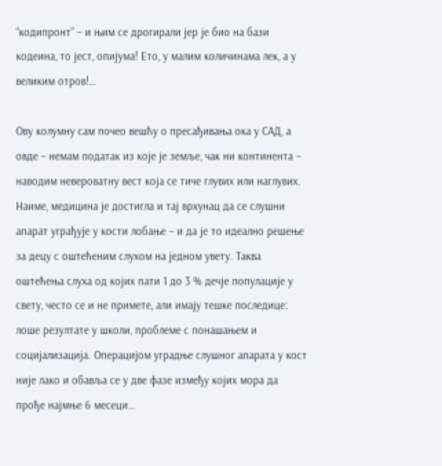“кодипронт” – и њим се дрогирали јер је био на бази кодеина, то јест, опијума! Ето, у малим количинама лек, а у великим отров!…

Ову колумну сам почео вешћу о пресађивања ока у САД, а овде – немам податак из које је земље, чак ни континента – наводим невероватну вест која се тиче глувих или наглувих. Наиме, медицина је достигла и тај врхунац да се слушни апарат уграђује у кости лобање – и да је то идеално решење за децу с оштећеним слухом на једном увету. Таква оштећења слуха од којих пати 1 до 3 % дечје популације у свету, често се и не примете, али имају тешке последице: лоше резултате у школи, проблеме с понашањем и социјализација. Операцијом уградње слушног апарата у кост није лако и обавља се у две фазе између којих мора да прође најмње 6 месеци…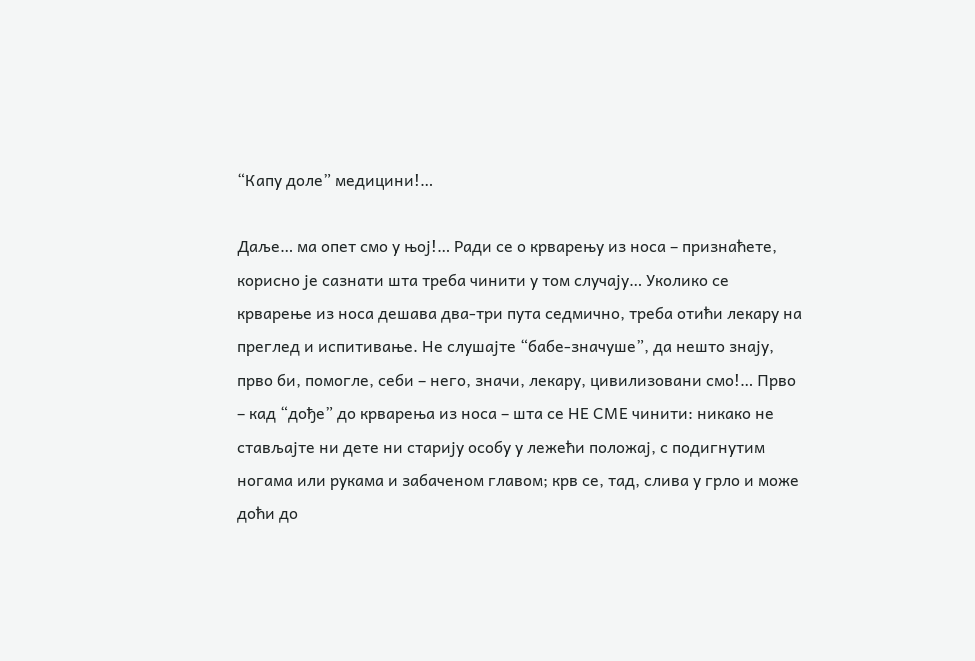“Капу доле” медицини!…

Даље… ма опет смо у њој!… Ради се о крварењу из носа – признаћете, корисно је сазнати шта треба чинити у том случају… Уколико се крварење из носа дешава два-три пута седмично, треба отићи лекару на преглед и испитивање. Не слушајте “бабе-значуше”, да нешто знају, прво би, помогле, себи – него, значи, лекару, цивилизовани смо!… Прво – кад “дође” до крварења из носа – шта се НЕ СМЕ чинити: никако не стављајте ни дете ни старију особу у лежећи положај, с подигнутим ногама или рукама и забаченом главом; крв се, тад, слива у грло и може доћи до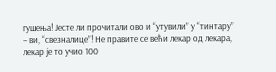гушења! Јесте ли прочитали ово и “утувили” у “тинтару” – ви, “свезналице”! Не правите се већи лекар од лекара, лекар је то учио 100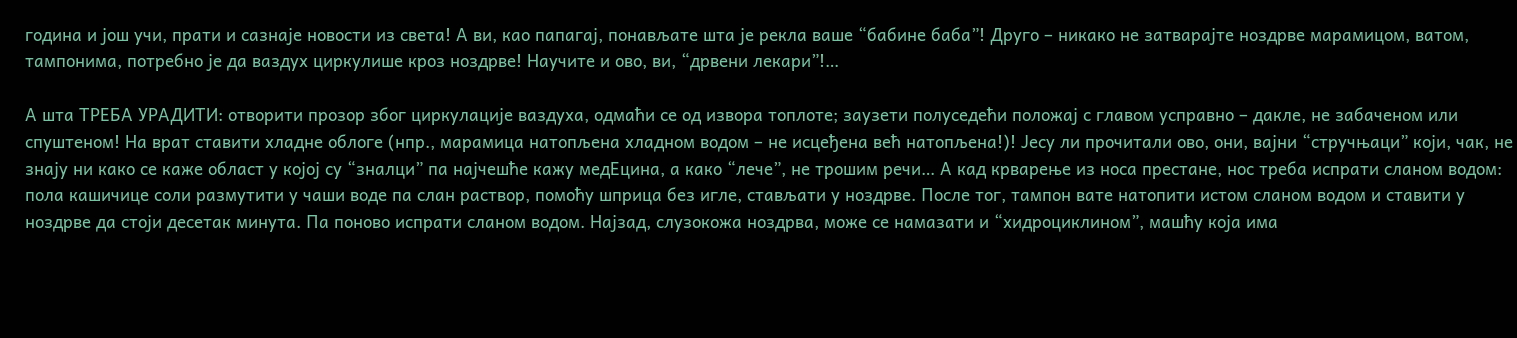година и још учи, прати и сазнаје новости из света! А ви, као папагај, понављате шта је рекла ваше “бабине баба”! Друго – никако не затварајте ноздрве марамицом, ватом, тампонима, потребно је да ваздух циркулише кроз ноздрве! Научите и ово, ви, “дрвени лекари”!…

А шта ТРЕБА УРАДИТИ: отворити прозор због циркулације ваздуха, одмаћи се од извора топлоте; заузети полуседећи положај с главом усправно – дакле, не забаченом или спуштеном! На врат ставити хладне облоге (нпр., марамица натопљена хладном водом – не исцеђена већ натопљена!)! Јесу ли прочитали ово, они, вајни “стручњаци” који, чак, не знају ни како се каже област у којој су “зналци” па најчешће кажу медЕцина, а како “лече”, не трошим речи… А кад крварење из носа престане, нос треба испрати сланом водом: пола кашичице соли размутити у чаши воде па слан раствор, помоћу шприца без игле, стављати у ноздрве. После тог, тампон вате натопити истом сланом водом и ставити у ноздрве да стоји десетак минута. Па поново испрати сланом водом. Најзад, слузокожа ноздрва, може се намазати и “хидроциклином”, машћу која има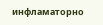инфламаторно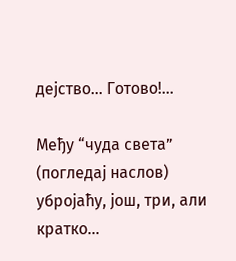дејство… Готово!…

Међу “чуда света” (погледај наслов) убројаћу, још, три, али кратко…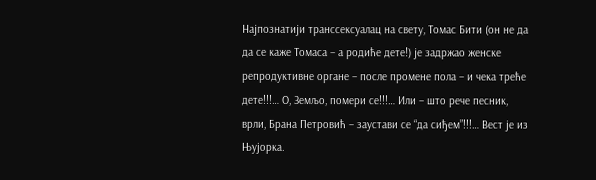Најпознатији транссексуалац на свету, Томас Бити (он не да да се каже Томаса – а родиће дете!) је задржао женске репродуктивне органе – после промене пола – и чека треће дете!!!… О, Земљо, помери се!!!… Или – што рече песник, врли, Брана Петровић – заустави се “да сиђем”!!!… Вест је из Њујорка.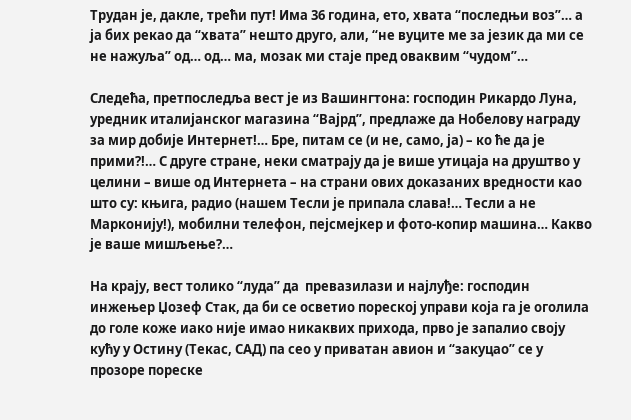Трудан је, дакле, трећи пут! Има 36 година, ето, хвата “последњи воз”… а ја бих рекао да “хвата” нешто друго, али, “не вуците ме за језик да ми се не нажуља” од… од… ма, мозак ми стаје пред оваквим “чудом”…

Следећа, претпоследља вест је из Вашингтона: господин Рикардо Луна, уредник италијанског магазина “Вајрд”, предлаже да Нобелову награду за мир добије Интернет!… Бре, питам се (и не, само, ја) – ко ће да је прими?!… С друге стране, неки сматрају да је више утицаја на друштво у целини – више од Интернета – на страни ових доказаних вредности као што су: књига, радио (нашем Тесли је припала слава!… Тесли а не Марконију!), мобилни телефон, пејсмејкер и фото-копир машина… Какво је ваше мишљење?…

На крају, вест толико “луда” да  превазилази и најлуђе: господин инжењер Џозеф Стак, да би се осветио пореској управи која га је оголила до голе коже иако није имао никаквих прихода, прво је запалио своју кућу у Остину (Текас, САД) па сео у приватан авион и “закуцао” се у прозоре пореске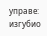управе: изгубио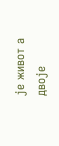је живот а двоје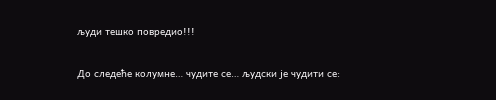људи тешко повредио!!!

До следеће колумне… чудите се… људски је чудити се: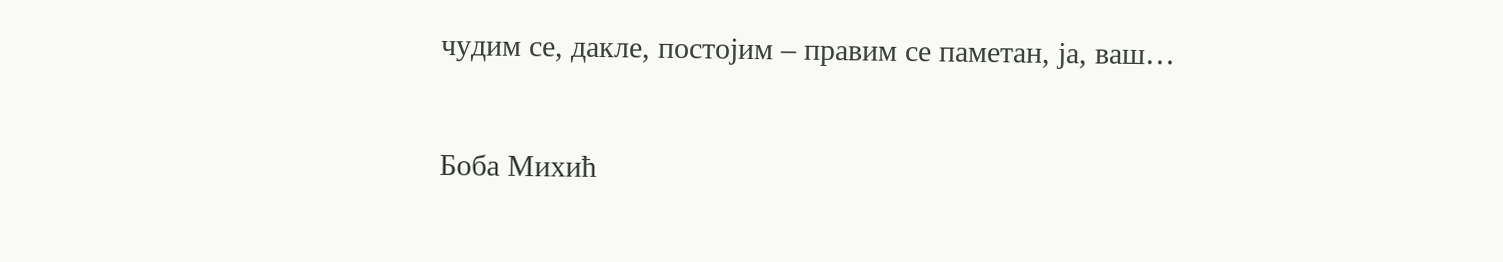чудим се, дакле, постојим – правим се паметан, ја, ваш…

Боба Михић